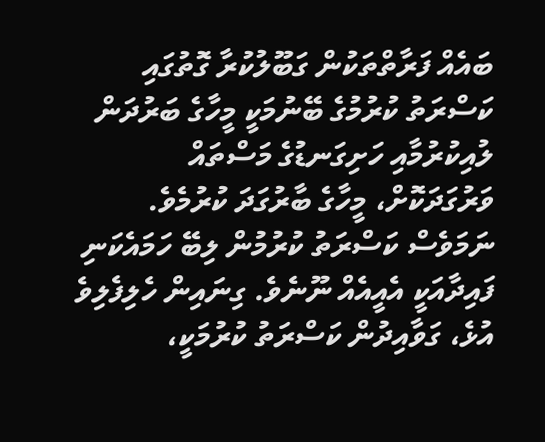ބައެއް ފަރާތްތަކުން ގަބޫލުކުރާ ގޮތުގައި ކަސްރަތު ކުރުމުގެ ބޭނުމަކީ މީހާގެ ބަރުދަން ލުއިކުރުމާއި ހަށިގަނޑުގެ މަސްތައް ވަރުގަދަކޮށް، މީހާގެ ބާރުގަދަ ކުރުމެވެ. ނަމަވެސް ކަސްރަތު ކުރުމުން ލިބޭ ހަމައެކަނި ފައިދާއަކީ އެއީއެއް ނޫނެވެ. ގިނައިން ހެލިފެލިވެ އުޅެ، ގަވާއިދުން ކަސްރަތު ކުރުމަކީ،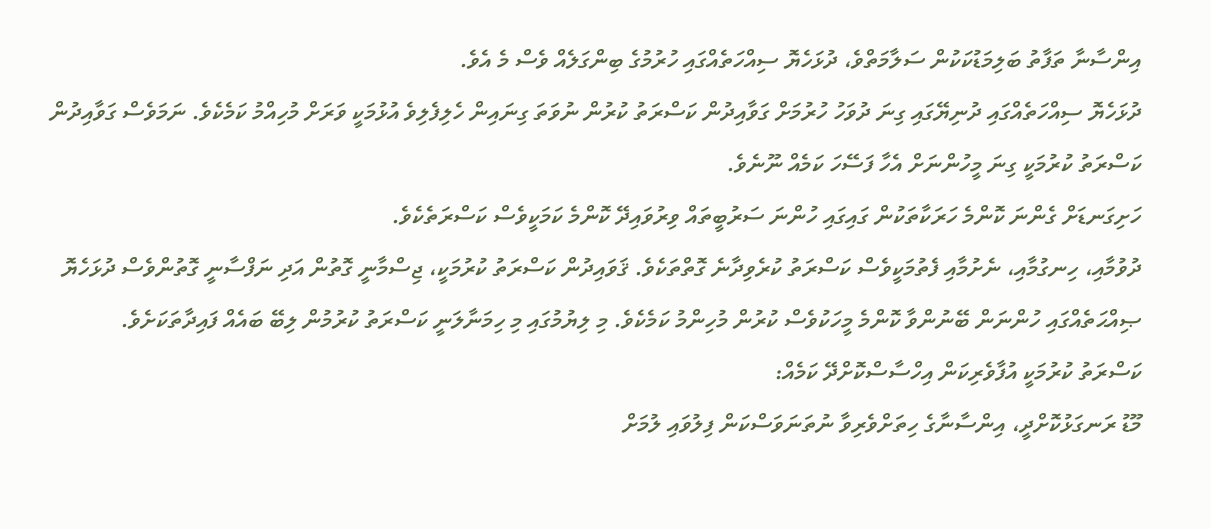އިންސާނާ ތަފާތު ބަލިމަޑުކަކުން ސަލާމަތްވެ، ދުޅަހެޔޮ ސިއްހަތެއްގައި ހުރުމުގެ ބިންގަލެއް ވެސް މެ އެވެ.
ދުޅަހެޔޮ ސިއްހަތެއްގައި ދުނިޔޭގައި ގިނަ ދުވަހު ހުރުމަށް ގަވާއިދުން ކަސްރަތު ކުރުން ނުވަތަ ގިނައިން ހެލިފެލިވެ އުޅުމަކީ ވަރަށް މުހިއްމު ކަމެކެވެ. ނަމަވެސް ގަވާއިދުން ކަސްރަތު ކުރުމަކީ ގިނަ މީހުންނަށް އެހާ ފަސޭހަ ކަމެއް ނޫނެވެ.
ހަށިގަނޑަށް ގެންނަ ކޮންމެ ހަރަކާތަކުން ގައިގައި ހުންނަ ސަރުބީތައް ވިރުވައިދޭ ކޮންމެ ކަމަކީވެސް ކަސްރަތެކެވެ.
ދުވުމާއި، ހިނގުމާއި، ނެށުމާއި ފެތުމަކީވެސް ކަސްރަތު ކުރެވިދާނެ ގޮތްތަކެވެ. ޤަވައިދުން ކަސްރަތު ކުރުމަކީ، ޖިސްމާނީ ގޮތުން އަދި ނަފްސާނީ ގޮތުންވެސް ދުޅަހެޔޮ ޞިއްޙަތެއްގައި ހުންނަން ބޭނުންވާ ކޮންމެ މީހަކުވެސް ކުރުން މުހިންމު ކަމެކެވެ. މި ލިޔުމުގައި މި ހިމަނާލަނީ ކަސްރަތު ކުރުމުން ލިބޭ ބައެއް ފައިދާތަކަށެވެ.
ކަސްރަތު ކުރުމަކީ އުފާވެރިކަން އިހްސާސްކޮށްދޭ ކަމެއް:
މޫޑު ރަނގަޅުކޮށްދީ، އިންސާނާގެ ހިތަށްވެރިވާ ނުތަނަވަސްކަން ފިލުވައި ލުމަށް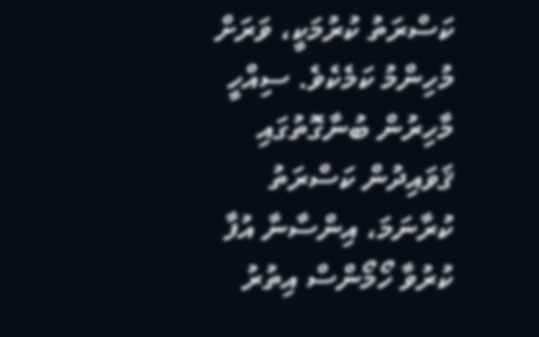ކަސްރަތު ކުރުމަކީ، ވަރަށް މުހިންމު ކަމެކެވެ. ސިއްހީ މާހިރުން ބުނާގޮތުގައި ޤަވައިދުން ކަސްރަތު ކުރާނަމަ، އިންސާނާ އުފާ ކުރުވާ ހޯމޯންސް އިތުރު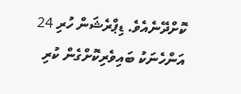ކޮށްދޭނެއެވެ. ޑިޕްރެޝަން ހުރި 24 އަންހެނަކު ބައިވެރިކޮށްގެން ކުރި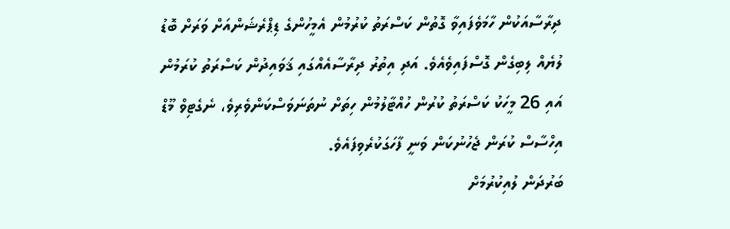ދިރާސާއަކުން ހާމަވެފައިވާ ގޮތުން ކަސްރަތު ކުރުމުން އެމީހުންގެ ޑިޕްރެޝަންއަށް ވަރަށް ބޮޑު ލުޔެއް ލިބިގެން ގޮސްފައިވެއެވެ. އަދި އިތުރު ދިރާސާއެއްގައި ޤަވައިދުން ކަސްރަތު ކުރަމުން އައި 26 މީހަކު ކަސްރަތު ކުރުން ހުއްޓާލުމުން ހިތަށް ނުތަނަވަސްކަންވެރިވެ، ނެގެޓިވް މޫޑް އިހްސާސް ކުރަން ޖެހުނުކަން ވަނީ ފާހަގަކުރެވިފައެވެ.
ބަރުދަން ލުއިކުރުމަށް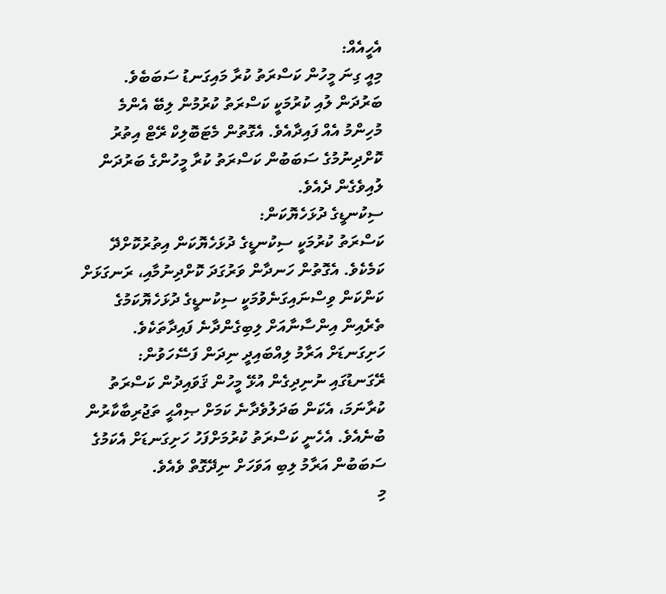އެހީއެއް:
މިއީ ގިނަ މީހުން ކަސްރަތު ކުރާ މައިގަނޑު ސަބަބެވެ. ބަރުދަން ލުއި ކުރުމަކީ ކަސްރަތު ކުރުމުން ލިބޭ އެންމެ މުހިންމު އެއް ފައިދާއެވެ. އެގޮތުން މެޓަބޮލިކް ރޭޓް އިތުރު ކޮށްދިނުމުގެ ސަބަބުން ކަސްރަތު ކުރާ މީހުންގެ ބަރުދަން ލުއިވެގެން ދެއެވެ.
ސިކުނޑީގެ ދުޅަހެޔޮކަން:
ކަސްރަތު ކުރުމަކީ ސިކުނޑީގެ ދުޅަހެޔޮކަން އިތުރުކޮށްދޭ ކަމެކެވެ. އެގޮތުން ހަނދާން ވަރުގަދަ ކޮށްދިނުމާއި، ރަނގަޅަށް ކަންކަން ވިސްނައިގަނެވުމަކީ ސިކުނޑީގެ ދުޅަހެޔޮކަމުގެ ތެރެއިން އިންސާނާއަށް ލިބިގެންދާނެ ފައިދާތަކެވެ.
ހަށިގަނޑަށް އަރާމު ލިއްބައިދީ ނިދަން ފަސޭހަވުން:
ރޭގަނޑުގައި ނުނިދިގެން އުޅޭ މީހުން ޤަވައިދުން ކަސްރަތު ކުރާނަމަ، އެކަން ބަދަލުވެދާނެ ކަމަށް ޞިއްޙީ ތަޖުރިބާކާރުން ބުނެއެވެ. އެހެނީ ކަސްރަތު ކުރުމަށްފަހު ހަށިގަނޑަށް އެކަމުގެ ސަބަބުން އަރާމު ލިބި އަވަހަށް ނިދޭގޮތް ވެއެވެ.
މި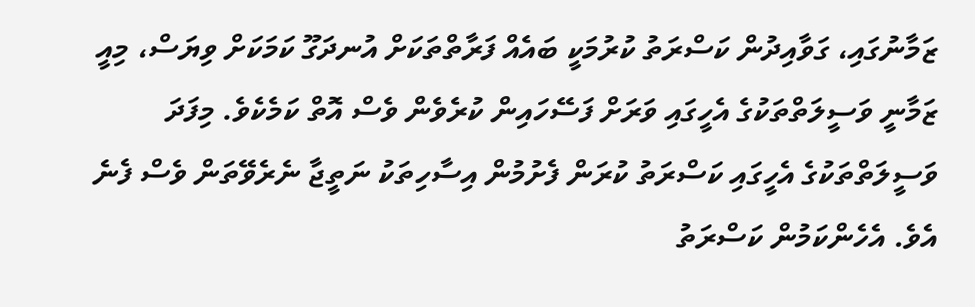ޒަމާނުގައި، ގަވާއިދުން ކަސްރަތު ކުރުމަކީ ބައެއް ފަރާތްތަކަށް އުނދަގޫ ކަމަކަށް ވިޔަސް، މިއީ ޒަމާނީ ވަސީލަތްތަކުގެ އެހީގައި ވަރަށް ފަސޭހައިން ކުރެވެން ވެސް އޮތް ކަމެކެވެ. މިފަދަ ވަސީލަތްތަކުގެ އެހީގައި ކަސްރަތު ކުރަން ފެށުމުން އިސާހިތަކު ނަތީޖާ ނެރެވޭތަން ވެސް ފެނެ އެވެ. އެހެންކަމުން ކަސްރަތު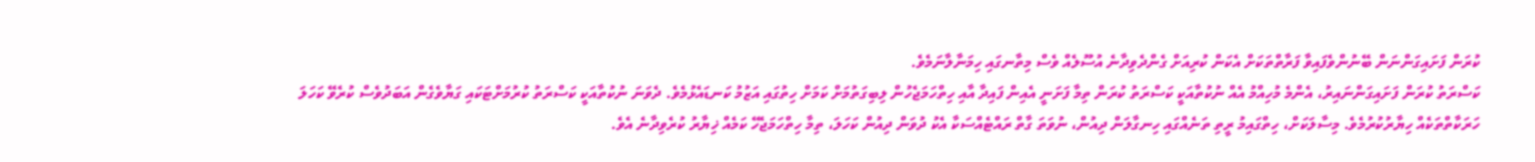ކުރަން ފަށައިގަންނަން ބޭނުންވެފައިވާ ފަރާތްތަކަށް އެކަން ކުރިއަށް ގެންދެވިދާނެ އުސޫލެއް ވެސް މިތާނގައި ހިމަނާލާނަމެވެ.
ކަސްރަތު ކުރަން ފަށައިގަންނައިރު، އެންމެ މުހިއްމު އެއް ނުކުތާއަކީ ކަސްރަތު ކުރަން ތިމާ ފަށަނީ އެއިން ފައިދާ އާއި ހިތްހަމަޖެހުން ލިބިގަތުމަށް ކަމަށް ހިތުގައި އަޒުމު ކަނޑައެޅުމެވެ. ދެވަނަ ނުކުތާއަކީ ކަސްރަތު ކުރުމަށްޓަކައި ގަޔާވެގެން އަބަދުވެސް ކުރެވޭ ކަހަލަ ހަރަކާތްތަކެއް ހިޔާރުކުރުމެވެ. މިސާލަކަށް، ހިތްގައިމު ރީތި ތަނެއްގައި ހިނގާލަން ދިއުން، ނުވަތަ ގާތް ރައްޓެއްސަކާ އެކު ދުވަން ދިއުން ކަހަލަ، ތިމާ ހިތްހަމަޖެހޭ ކަމެއް ޚިޔާރު ކުރެވިދާނެ އެވެ.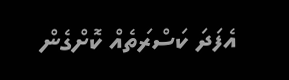އެފަދަ ކަސްރަތެއް ކޮށްގެން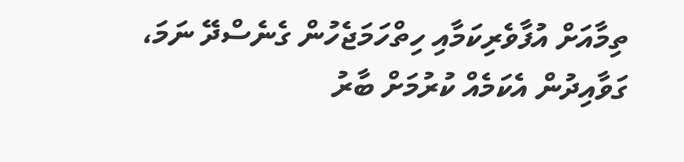ތިމާއަށް އުފާވެރިކަމާއި ހިތްހަމަޖެހުން ގެނެސްދޭ ނަމަ، ގަވާއިދުން އެކަމެއް ކުރުމަށް ބާރު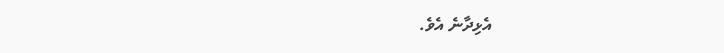އެޅިދާނެ އެވެ.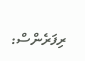ރިފަރެންސް: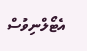އެޓޯލްނިވުސް